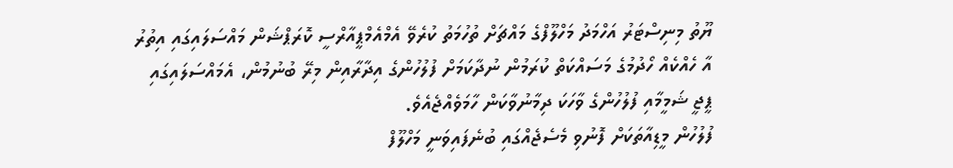ޔޫތު މިނިސްޓަރު އަހްމަދު މަހްލޫފްގެ މައްޗަށް ތުހުމަތު ކުރެވޭ އެމްއެމްޕީއާރްސީ ކޮރަޕްޝަން މައްސަލައިގައި އިތުރު އާ ހެއްކެއް ހޯދުމުގެ މަސައްކަތް ކުރަމުން ނުދާކަމަށް ފުލުހުންގެ އިދާރާއިން މިރޭ ބުނުމުން، އެމައްސަލައިގައި ޕީޖީ ޝަމީމާއި ފުލުހުންގެ ވާހަކަ ދިމާނުވާކަން ހާމަވެއްޖެއެވެ.
ފުލުހުން މީޑިއާތަކަށް ފޮނުވި މެސެޖެއްގައި ބުނެފައިވަނީ މަހްލޫފް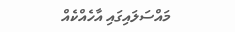މައްސަލައިގައި އާހެއްކެއް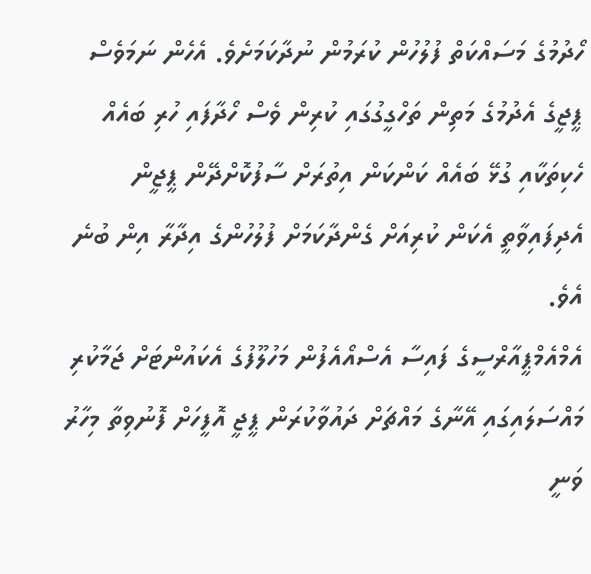ހޯދުމުގެ މަސައްކަތް ފުލުހުން ކުރަމުން ނުދާކަމަށެވެ. އެހެން ނަމަވެސް ޕީޖީގެ އެދުމުގެ މަތިން ތަހްގީގުގައި ކުރިން ވެސް ހޯދާފައި ހުރި ބައެއް ހެކިތަކާއި ގުޅޭ ބައެއް ކަންކަން އިތުރަށް ސާފުކޮށްދޭން ޕީޖީން އެދިފައިވާތީ އެކަން ކުރިއަށް ގެންދާކަމަށް ފުލުހުންގެ އިދާރާ އިން ބުނެ އެވެ.
އެމްއެމްޕީއާރްސީގެ ފައިސާ އެސްއޯއެފުން މަހުލޫފުގެ އެކައުންޓަށް ޖަމާކުރި މައްސަލައިގައި އޭނާގެ މައްޗަށް ދައުވާކުރަން ޕީޖީ އޮފީހަށް ފޮނުވިތާ މިހާރު ވަނީ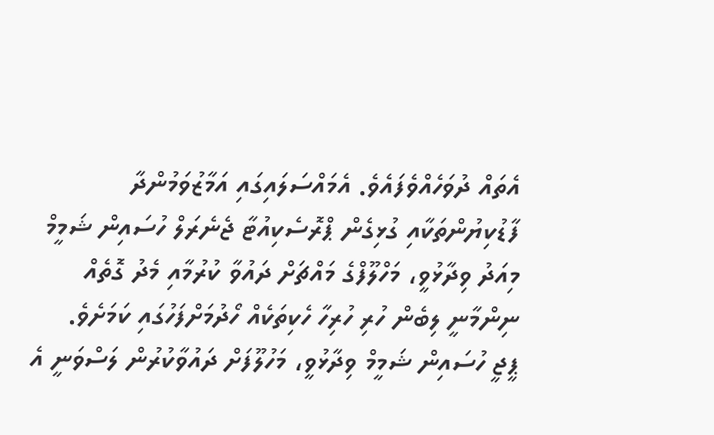އެތައް ދުވަހެއްވެފައެވެ. އެމައްސަލައިގައި އަމާޒުވަމުންދާ ފާޑުކިޔުންތަކާއި ގުޅިގެން ޕްރޮސެކިއުޓާ ޖެނެރަލް ހުސައިން ޝަމީމް މިއަދު ވިދާޅުވީ، މަހްލޫފްގެ މައްޗަށް ދައުވާ ކުރުމާއި މެދު ގޮތެއް ނިންމާނީ ލިބެން ހުރި ހުރިހާ ހެކިތަކެއް ހޯދުމަށްފަހުގައި ކަމަށެވެ.
ޕީޖީ ހުސައިން ޝަމީމް ވިދާޅުވީ، މަހުލޫފަށް ދައުވާކުރުން ލަސްވަނީ އެ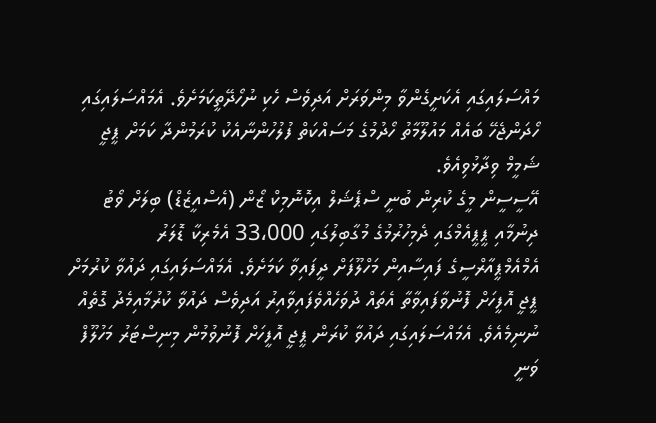މައްސަލައިގައި އެކަށީގެންވާ މިންވަރަށް އަދިވެސް ހެކި ނުހޯދޭތީކަމަށެވެ. އެމައްސަލައިގައި ހޯދަންޖެހޭ ބައެއް މައުލޫމާތު ހޯދުމުގެ މަސައްކަތް ފުލުހުންނާއެކު ކުރަމުންދާ ކަމަށް ޕީޖީ ޝަމީމް ވިދާޅުވިއެވެ.
އޭސީސީން މީގެ ކުރިން ބުނީ ސްޕެޝަލް އިކޮނޮމިކް ޒޯން (އެސްއީޒެޑް) ބިލަށް ވޯޓު ދިނުމާއި ޕީޕީއެމްގައި ދެމިހުރުމުގެ މުގާބިލުގައި 33،000 އެމެރިކާ ޑޮލަރު އެމްއެމްޕީއާރްސީގެ ފައިސާއިން މަހްލޫފަށް ދީފައިވާ ކަމަށެވެ. އެމައްސަލައިގައި ދައުވާ ކުރުމަށް ޕީޖީ އޮފީހަށް ފޮނުވާފައިވާތާ އެތައް ދުވަހެއްވެފައިވާއިރު އަދިވެސް ދައުވާ ކުރުމާއިމެދު ގޮތެއް ނުނިމެއެވެ. އެމައްސަލައިގައި ދައުވާ ކުރަން ޕީޖީ އޮފީހަށް ފޮނުވުމުން މިނިސްޓަރު މަހުލޫފް ވަނީ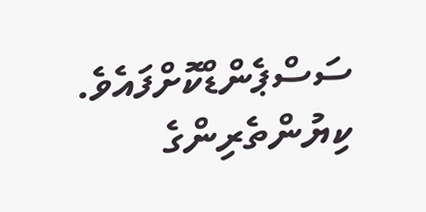ސަސްޕެންޑްކޮށްފައެވެ.
ކިޔުންތެރިންގެ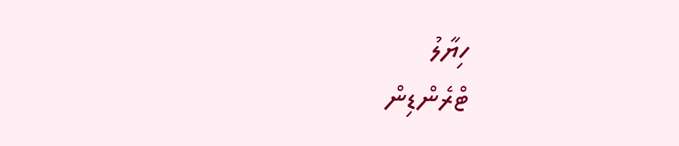ހިޔާލު
ޓްރެންޑިން